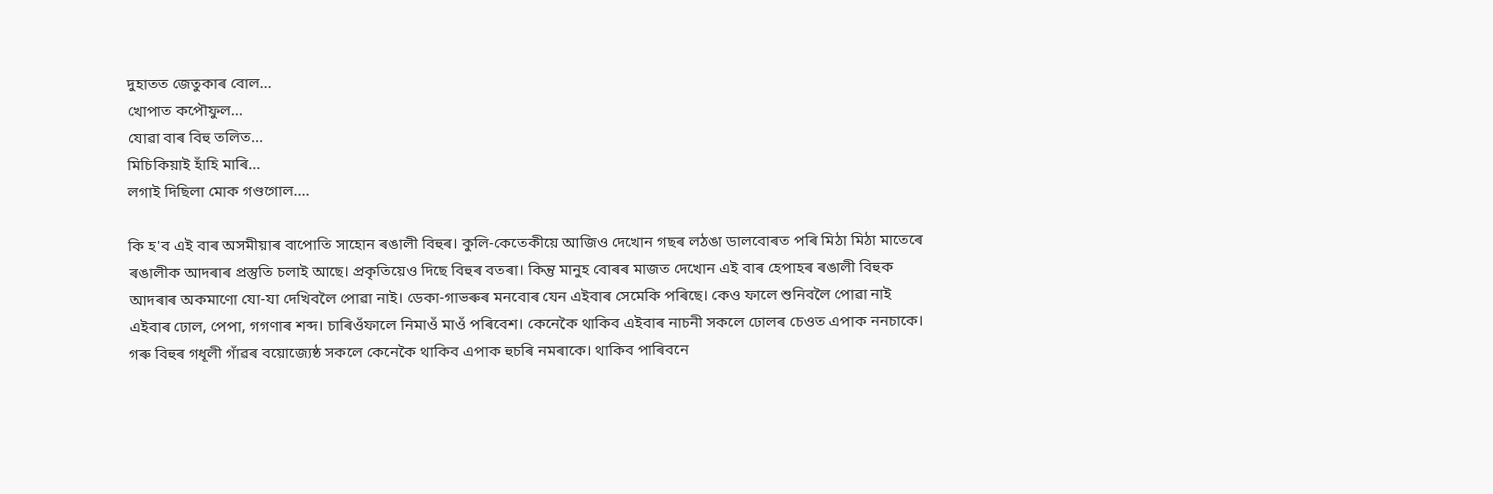দুহাতত জেতুকাৰ বোল...
খোপাত কপৌফুল...
যোৱা বাৰ বিহু তলিত...
মিচিকিয়াই হাঁহি মাৰি...
লগাই দিছিলা মোক গণ্ডগোল....

কি হ'ব এই বাৰ অসমীয়াৰ বাপোতি সাহোন ৰঙালী বিহুৰ। কুলি-কেতেকীয়ে আজিও দেখোন গছৰ লঠঙা ডালবোৰত পৰি মিঠা মিঠা মাতেৰে ৰঙালীক আদৰাৰ প্ৰস্তুতি চলাই আছে। প্ৰকৃতিয়েও দিছে বিহুৰ বতৰা। কিন্তু মানুহ বোৰৰ মাজত দেখোন এই বাৰ হেপাহৰ ৰঙালী বিহুক আদৰাৰ অকমাণো যো-যা দেখিবলৈ পোৱা নাই। ডেকা-গাভৰুৰ মনবোৰ যেন এইবাৰ সেমেকি পৰিছে। কেও ফালে শুনিবলৈ পোৱা নাই এইবাৰ ঢোল, পেপা, গগণাৰ শব্দ। চাৰিওঁফালে নিমাওঁ মাওঁ পৰিবেশ। কেনেকৈ থাকিব এইবাৰ নাচনী সকলে ঢোলৰ চেওত এপাক ননচাকে। গৰু বিহুৰ গধূলী গাঁৱৰ বয়োজ্যেষ্ঠ সকলে কেনেকৈ থাকিব এপাক হুচৰি নমৰাকে। থাকিব পাৰিবনে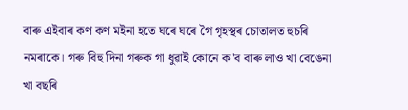বাৰু এইবাৰ কণ কণ মইনা হতে ঘৰে ঘৰে গৈ গৃহস্থৰ চোতালত হুচৰি নমৰাকে। গৰু বিহু দিনা গৰুক গা ধুৱাই কোনে ক'ব বাৰু লাও খা বেঙেনা খা বছৰি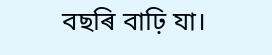বছৰি বাঢ়ি যা।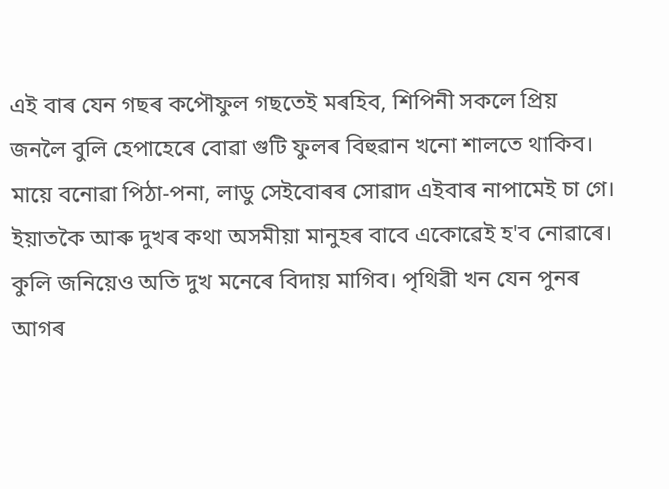এই বাৰ যেন গছৰ কপৌফুল গছতেই মৰহিব, শিপিনী সকলে প্ৰিয় জনলৈ বুলি হেপাহেৰে বোৱা গুটি ফুলৰ বিহুৱান খনো শালতে থাকিব। মায়ে বনোৱা পিঠা-পনা, লাডু সেইবোৰৰ সোৱাদ এইবাৰ নাপামেই চা গে। ইয়াতকৈ আৰু দুখৰ কথা অসমীয়া মানুহৰ বাবে একোৱেই হ'ব নোৱাৰে। কুলি জনিয়েও অতি দুখ মনেৰে বিদায় মাগিব। পৃথিৱী খন যেন পুনৰ আগৰ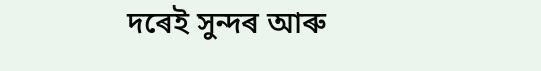দৰেই সুন্দৰ আৰু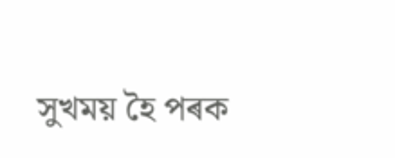সুখময় হৈ পৰক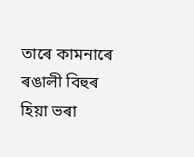তাৰে কামনাৰে ৰঙালী বিহুৰ হিয়া ভৰা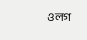ওলগ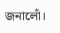জনালোঁ।